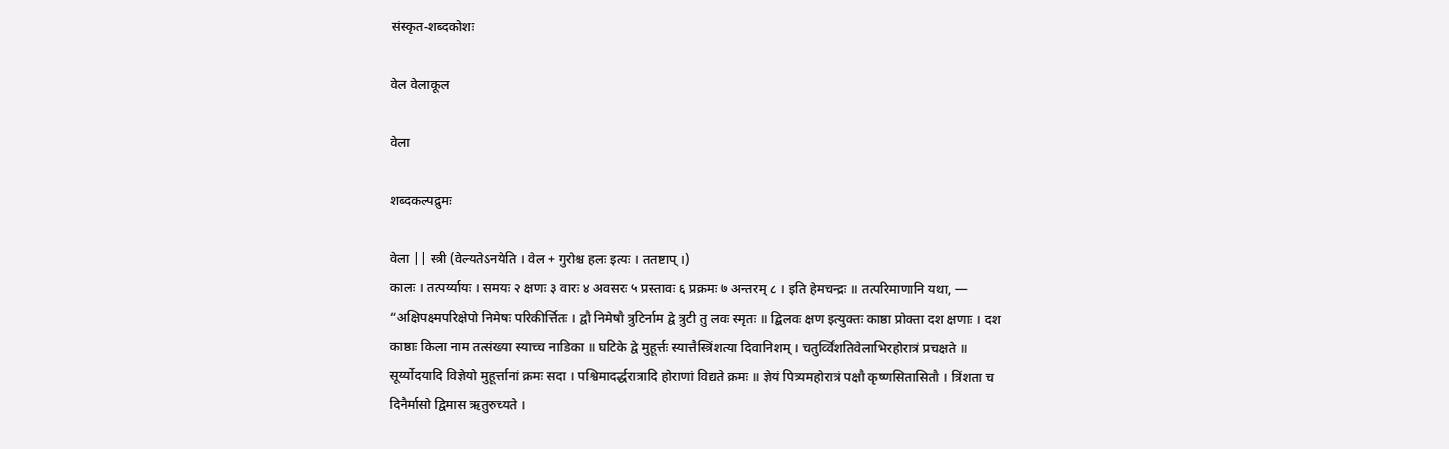संस्कृत-शब्दकोशः

वेल वेलाकूल

वेला

शब्दकल्पद्रुमः

वेला || स्त्री (वेल्यतेऽनयेति । वेल + गुरोश्च हलः इत्यः । ततष्टाप् ।)
कालः । तत्पर्य्यायः । समयः २ क्षणः ३ वारः ४ अवसरः ५ प्रस्तावः ६ प्रक्रमः ७ अन्तरम् ८ । इति हेमचन्द्रः ॥ तत्परिमाणानि यथा, —
“अक्षिपक्ष्मपरिक्षेपो निमेषः परिकीर्त्तितः । द्वौ निमेषौ त्रुटिर्नाम द्वे त्रुटी तु लवः स्मृतः ॥ द्बिलवः क्षण इत्युक्तः काष्ठा प्रोक्ता दश क्षणाः । दश काष्ठाः किला नाम तत्संख्या स्याच्च नाडिका ॥ घटिके द्वे मुहूर्त्तः स्यात्तैस्त्रिंशत्या दिवानिशम् । चतुर्व्विंशतिवेलाभिरहोरात्रं प्रचक्षते ॥ सूर्य्योदयादि विज्ञेयो मुहूर्त्तानां क्रमः सदा । पश्विमादर्द्धरात्रादि होराणां विद्यते क्रमः ॥ ज्ञेयं पित्र्यमहोरात्रं पक्षौ कृष्णसितासितौ । त्रिंशता च दिनैर्मासो द्विमास ऋतुरुच्यते ।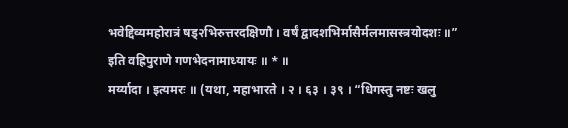भवेद्दिव्यमहोरात्रं षड्२भिरुत्तरदक्षिणौ । वर्षं द्वादशभिर्मासैर्मलमासस्त्रयोदशः ॥” इति वह्रिपुराणे गणभेदनामाध्यायः ॥ * ॥
मर्य्यादा । इत्यमरः ॥ (यथा, महाभारते । २ । ६३ । ३९ । “धिगस्तु नष्टः खलु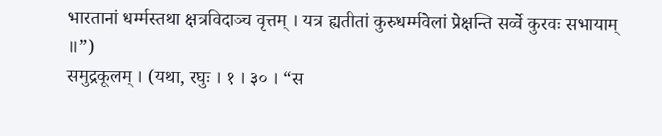भारतानां धर्म्मस्तथा क्षत्रविदाञ्च वृत्तम् । यत्र ह्यतीतां कुरुधर्म्मवेलां प्रेक्षन्ति सर्व्वे कुरवः सभायाम् ॥”)
समुद्रकूलम् । (यथा, रघुः । १ । ३० । “स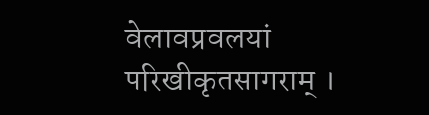वेलावप्रवलयां परिखीकृतसागराम् ।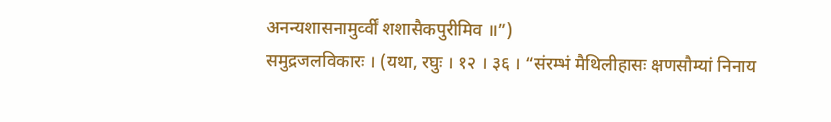अनन्यशासनामुर्व्वीं शशासैकपुरीमिव ॥”)
समुद्रजलविकारः । (यथा, रघुः । १२ । ३६ । “संरम्भं मैथिलीहासः क्षणसौम्यां निनाय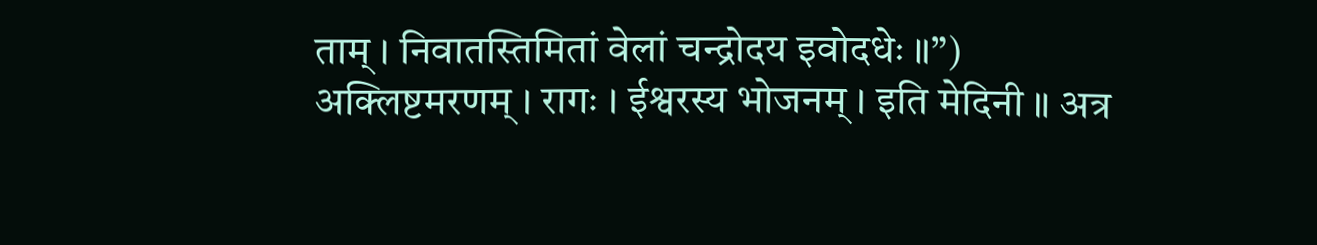ताम् । निवातस्तिमितां वेलां चन्द्रोदय इवोदधेः ॥”)
अक्लिष्टमरणम् । रागः । ईश्वरस्य भोजनम् । इति मेदिनी ॥ अत्र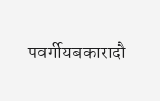पवर्गीयबकारादौ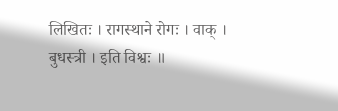लिखितः । रागस्थाने रोगः । वाक् । बुधस्त्री । इति विश्वः ॥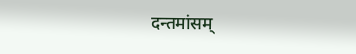दन्तमांसम्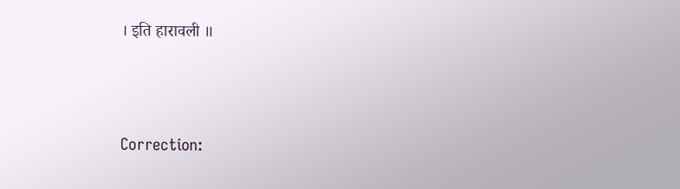। इति हारावली ॥



Correction: